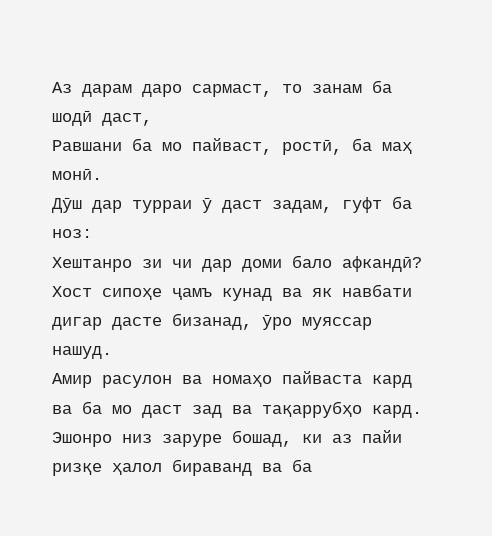Аз дарам даро сармаст, то занам ба шодӣ даст,
Равшани ба мо пайваст, ростӣ, ба маҳ монӣ.
Дӯш дар турраи ӯ даст задам, гуфт ба ноз:
Хештанро зи чи дар доми бало афкандӣ?
Хост сипоҳе ҷамъ кунад ва як навбати дигар дасте бизанад, ӯро муяссар нашуд.
Амир расулон ва номаҳо пайваста кард ва ба мо даст зад ва тақаррубҳо кард.
Эшонро низ заруре бошад, ки аз пайи ризқе ҳалол бираванд ва ба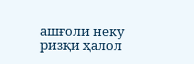ашғоли неку ризқи ҳалол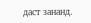даст зананд.